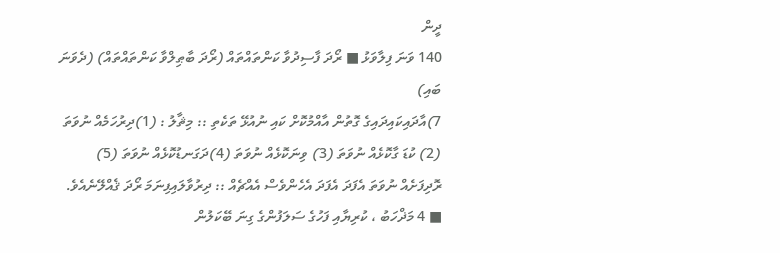ދީން
140 ވަނަ ފިލާވަޅު ■ ރޯދަ ފާސިދުވާ ކަންތައްތައް (ރޯދަ ބާޠިލްވާ ކަންތައްތައް) (ދެވަނަ ބައި)
7)އާދައިކައިދައިގެ ގޮތުން އާއްމުކޮށް ކައި ނުއުޅޭ ތަކެތި :: މިޘާލު : (1)ދިރުހަމެއް ނުވަތަ (2) ކުޑަ ގާކޮޅެއް ނުވަތަ (3) ވިނަކޮޅެއް ނުވަތަ (4)ދަގަނޑުކޮޅެއް ނުވަތަ (5) ރޮދިފަށެއް ނުވަތަ އެފަދަ އެފަދަ އެހެންވެސް އެއްޗެއް :: ދިރުވާލައިފިނަމަ ރޯދަ ޤެއްލޭނެއެވެ. ■ 4 މަޛްހަބު ، ކުރިޔާއި ފަހުގެ ސަލަފުންގެ ގިނަ ބޭކަލުން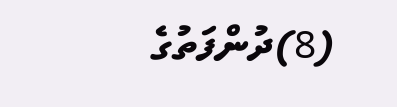(8)ދުންފަތުގެ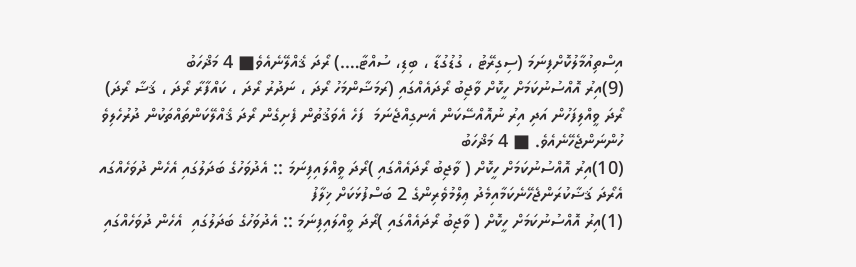އިސްތިއުމާލުކޮށްފިނަމަ (ސިގިރޭޓު ، ގުޑުގުޑާ ، ބިޑި، ސުއްޓާ….) ރޯދަ ޤެއްލޭނެއެވެ■ 4 މަޛްހަބު
(9)އިރު އޮއްސުނުކަމަށް ހީކޮށް ވާޖިބު ރޯދައެއްގައި (ރަމަޟާންމަހު ރޯދަ ، ނަދުރު ރޯދަ ، ކައްފާރާ ރޯދަ ، ޤަޟާ ރޯދަ) ރޯދަ ވީއްލިފަހުން އަދި އިރު ނުއޮއްސޭކަން އެނގިއްޖެނަމަ  ފަހެ އެވަޤުތުން ފެށިގެން ރޯދަ ޤެއްލޭކަންތައްތަކުން ދުރުހެލިވެ ހުންނަންޖެހޭނެއެވެ. ■ 4 މަޛްހަބު
(10)އިރު އޮއްސުނުކަމަށް ހީކޮށް ( ވާޖިބު ރޯދައެއްގައި )ރޯދަ ވީއްލައިފިނަމަ :: އެދުވަހުގެ ބަދަލުގައި އެހެން ދުވަހެއްގައ އެރޯދަ ޤަޟާކުރަންޖެހޭނެކަމާއިމެދު ޢިލްމުވެރިންގެ 2 ބަސްފުޅަކަށް ޚިލާފު
(1)އިރު އޮއްސުނުކަމަށް ހީކޮށް ( ވާޖިބު ރޯދައެއްގައި )ރޯދަ ވީއްލައިފިނަމަ :: އެދުވަހުގެ ބަދަލުގައި  އެހެން ދުވަހެއްގައި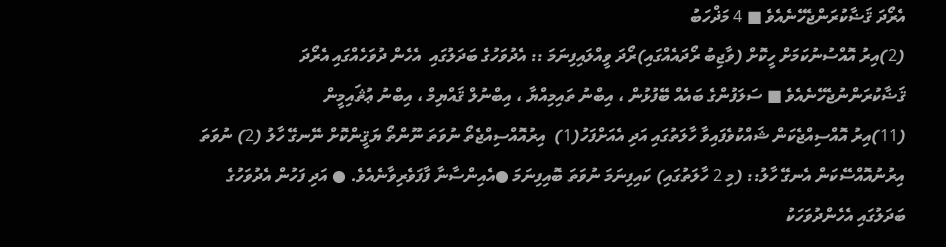އެރޯދަ ޤަޟާކުރަންޖެހޭނެއެވެ ■ 4 މަޛްހަބު
(2)އިރު އޮއްސުނުކަމަށް ހީކޮށް (ވާޖިބު ރޯދައެއްގައި)ރޯދަ ވީއްލައިފިނަމަ :: އެދުވަހުގެ ބަދަލުގައި  އެހެން ދުވަހެއްގައި އެރޯދަ ޤަޟާކުރަންނުޖެހޭނެއެވެ ■ ސަލަފުންގެ ބައެއް ބޭފުޅުން ، އިބްނު ތައިމިއްޔާ ، އިބްނުލް ޤައްޔިމް ، އިބްނު ޢުޘައިމީން
(11)އިރު އޮއްސިއްޖެކަން ޝައްކުވެފައިވާ ހާލަތުގައި އަދި އެއަށްފަހު(1)  އިރުއޮއްސިއްޖެތޯ ނުވަތަ ނޫންތޯ ޔަޤީންކޮށް ނޭނގޭ ހާލު (2) ނުވަތަ އިރުނުއޮއްސޭކަން އެނގޭ ހާލު:: (މި 2 ހާލަތުގައި) ކައިފިނަމަ ނުވަތަ ބޮއިފިނަމަ ●އެއިންސާނާ ފާފަވެރިވާނެއެވެ. ● އަދި ފަހުން އެދުވަހުގެ ބަދަލުގައި އެހެންދުވަހަކު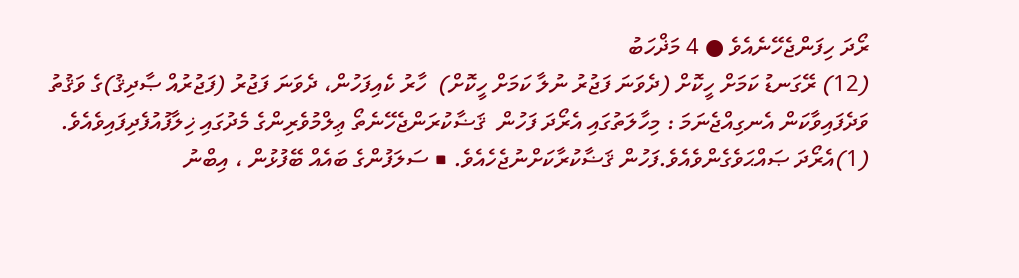ރޯދަ ހިފަންޖެހޭނެއެވެ ● 4 މަޛްހަބު
(12) ރޭގަނޑު ކަމަށް ހީކޮށް (ދެވަނަ ފަޖުރު ނުލާ ކަމަށް ހީކޮށް)  ހާރު ކެއިފަހުން، ދެވަނަ ފަޖުރު (ފަޖުރުއް ޞާދިޤު)ގެ ވަޤުތު ވަދެފައިވާކަން އެނގިއްޖެނަމަ : މިހާލަތުގައި އެރޯދަ ފަހުން  ޤަޟާކުރަންޖެހޭނެތޯ ޢިލްމުވެރިންގެ މެދުގައި ޚިލާފުއުފެދިފައިވެއެވެ.
(1)އެރޯދަ ޞައްޙަވެގެންވެއެވެ.ފަހުން ޤަޟާކުރާކަށްނުޖެހެއެވެ. ■ ސަލަފުންގެ ބައެއް ބޭފުޅުން ، އިބްނު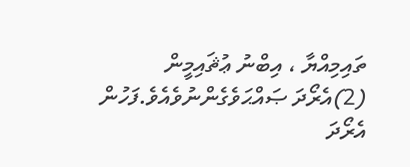ތައިމިއްޔާ ، އިބްނު ޢުޘައިމީން
(2)އެރޯދަ ޞައްޙަވެގެންނުވެއެވެ.ފަހުން އެރޯދަ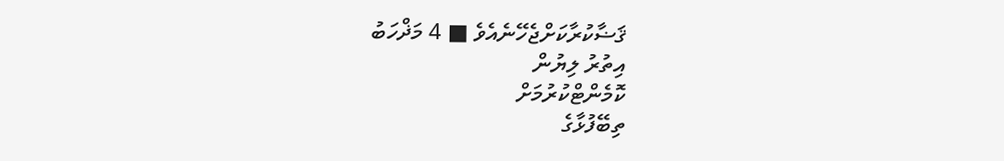ޤަޟާކުރާކަށްޖެހޭނެއެވެ ■ 4 މަޛްހަބު
އިތުރު ލިޔުން
ކޮމެންޓްކުރުމަށް
ތިބޭފުޅާގެ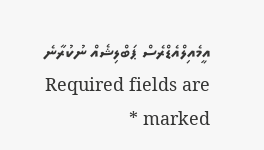އީމެއިލްއެޑްރެސް ޕަބްލިޝެއް ނުކުރާނެ Required fields are marked *